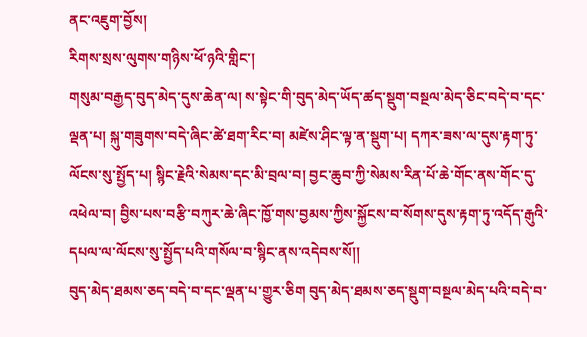ནང་འཇུག་བྱོས།
རིགས་སྲས་ལུགས་གཉིས་ཕོ་ཉའི་གླིང་།
གསུམ་བརྒྱད་བུད་མེད་དུས་ཆེན་ལ། ས་སྟེང་གི་བུད་མེད་ཡོད་ཚད་སྡུག་བསྔལ་མེད་ཅིང་བདེ་བ་དང་ལྡན་པ། སྐུ་གཟུགས་བདེ་ཞིང་ཚེ་ཐག་རིང་བ། མཛེས་ཤིང་ལྟ་ན་སྡུག་པ། དཀར་ཟས་ལ་དུས་རྟག་ཏུ་ལོངས་སུ་སྤྱོད་པ། སྙིང་རྗེའི་སེམས་དང་མི་བྲལ་བ། བྱང་ཆུབ་ཀྱི་སེམས་རིན་པོ་ཆེ་གོང་ནས་གོང་དུ་འཕེལ་བ། བྱིས་པས་བརྩི་བཀུར་ཆེ་ཞིང་ཁྱོ་གས་བྱམས་ཀྱིས་སྐྱོངས་བ་སོགས་དུས་རྟག་ཏུ་འདོད་རྒུའི་དཔལ་ལ་ལོངས་སུ་སྤྱོད་པའི་གསོལ་བ་སྙིང་ནས་འདེབས་སོ།།
བུད་མེད་ཐམས་ཅད་བདེ་བ་དང་ལྡན་པ་གྱུར་ཅིག བུད་མེད་ཐམས་ཅད་སྡུག་བསྔལ་མེད་པའི་བདེ་བ་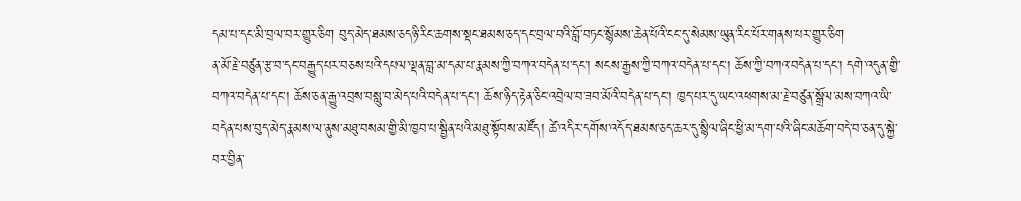དམ་པ་དང་མི་བྲལ་བར་གྱུར་ཅིག བུད་མེད་ཐམས་ཅདཉི་རིང་ཆགས་སྡང་ཐམས་ཅད་དང་བྲལ་བའི་བློ་བཏང་སྙོམས་ཆེན་པོའི་ངང་དུ་སེམས་ཡུན་རིང་པོར་གནས་པར་གྱུར་ཅིག
ན་མོ་རྗེ་བཙུན་རྩ་བ་དང་བརྒྱུད་པར་བཅས་པའི་དཔལ་ལྡན་བླ་མ་དམ་པ་རྣམས་ཀྱི་བཀའ་བདེན་པ་དང་། སངས་རྒྱས་ཀྱི་བཀའ་བདེན་པ་དང་། ཆོས་ཀྱི་བཀའ་བདེན་པ་དང་། དགེ་འདུན་གྱི་བཀའ་བདེན་པ་དང་། ཆོས་ཅན་རྒྱུ་འབྲས་བསླུ་བ་མེད་པའི་བདེན་པ་དང་། ཆོས་ཉིད་རྟེན་ཅིང་འབྲེལ་བ་ཟབ་མོའི་བདེན་པ་དང་། ཁྱད་པར་དུ་ཡང་འཕགས་མ་རྗེ་བཙུན་སྒྲོལ་མས་བཀའ་ཡི་བདེན་པས་བུད་མེད་རྣམས་ལ་ནུས་མཐུ་བསམ་གྱི་མི་ཁྱབ་པ་སྦྱིན་པའི་མཐུ་སྟོབས་མཛོད། ཚེ་འདིར་དགོས་འདོད་ཐམས་ཅད་ཆར་དུ་སྙིལ་ཞིང་ཕྱི་མ་དག་པའི་ཞིང་མཆོག་བདེ་བ་ཅན་དུ་སྐྱེ་བར་བྱིན་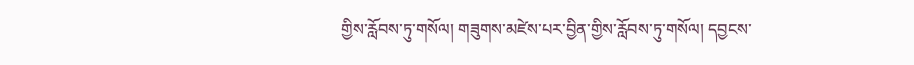གྱིས་རློབས་ཏུ་གསོལ། གཟུགས་མཛེས་པར་བྱིན་གྱིས་རློབས་ཏུ་གསོལ། དབྱངས་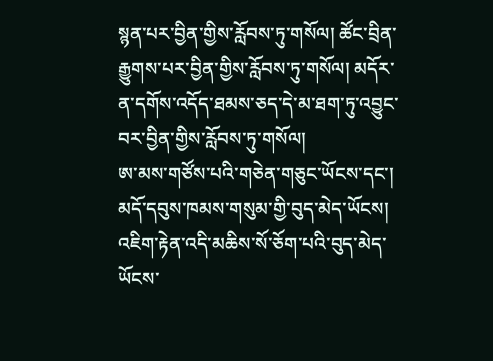སྙན་པར་བྱིན་གྱིས་རློབས་ཏུ་གསོལ། ཚོང་བྲིན་རྒྱུགས་པར་བྱིན་གྱིས་རློབས་ཏུ་གསོལ། མདོར་ན་དགོས་འདོད་ཐམས་ཅད་དེ་མ་ཐག་ཏུ་འབྱུང་བར་བྱིན་གྱིས་རློབས་ཏུ་གསོལ།
ཨ་མས་གཙོས་པའི་གཅེན་གཅུང་ཡོངས་དང་། མདོ་དབུས་ཁམས་གསུམ་གྱི་བུད་མེད་ཡོངས། འཇིག་རྟེན་འདི་མཆིས་སོ་ཅོག་པའི་བུད་མེད་ཡོངས་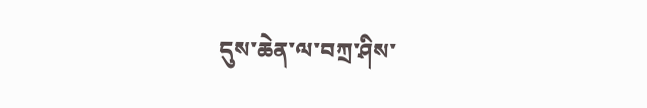དུས་ཆེན་ལ་བཀྲ་ཤིས་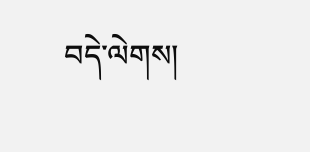བདེ་ལེགས།